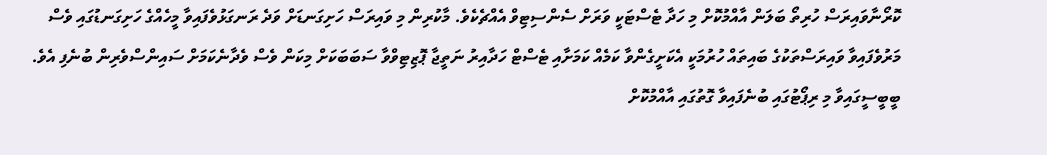ކޮރޯނާވައިރަސް ހުރިތޯ ބަލަން އާއްމުކޮށް މި ހަދާ ޓެސްޓަކީ ވަރަށް ސެންސިޓިވް އެއްޗެކެވެ. މާކުރިން މި ވައިރަސް ހަށިގަނޑަށް ވަދެ ރަނގަޅުވެފައިވާ މީހެއްގެ ހަށިގަނޑުގައި ވެސް މަރުވެފައިވާ ވައިރަސްތަކުގެ ބައިތައް ހުރުމަކީ އެކަށީގެންވާ ކަމެއް ކަމަށާއި ޓެސްޓް ހަދާއިރު ނަތީޖާ ޕޮޒިޓިވްވާ ސަބަބަކަށް މިކަން ވެސް ވެދާނެކަމަށް ސައިންސްވެރިން ބުނެފި އެވެ.
ބީބީސީގައިވާ މި ރިޕޯޓުގައި ބުނެފައިވާ ގޮތުގައި އާއްމުކޮށް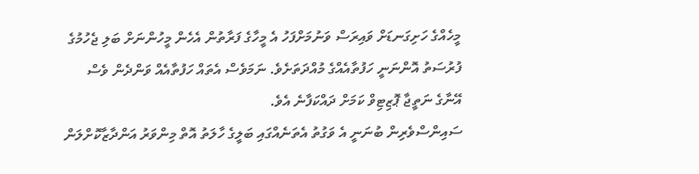މީހެއްގެ ހަށިގަނޑަށް ވައިރަސް ވަނުމަށްފަހު އެ މީހާގެ ފަރާތުން އެހެން މީހުންނަށް ބަލި ޖެހުމުގެ ފުރުސަތު އޮންނަނީ ހަފުތާއެއްގެ މުއްދަތަށެވެ. ނަމަވެސް އެތައް ހަފުތާއެއް ވަންދެން ވެސް އޭނާގެ ނަތީޖާ ޕޮޒިޓިވް ކަމަށް ދައްކަފާނެ އެވެ.
ސައިންސްވެރިން ބުނަނީ އެ ވަގުތު އެތަނެއްގައި ބަލީގެ ހާލަތު އޮތް މިންވަރު އަންދާޒާކޮށްލަން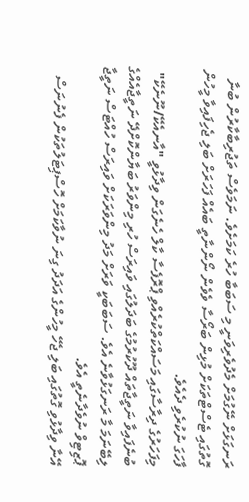ރަނގަޅަށް ނޭގުމަށް މެދުވެރިވަނީ މި ސަބަބާ ހުރެ ކަމަށެވެ. ނަމަވެސް ތަޖުރިބާކާރުން ބުނާ ގޮތުގައި ޓެސްޓްތަކަށް މުޅިން ބަރޯސާ ވެވެން ނޯންނާތީ ބައެއް ފަހަރަށް ބަލި ޖެހިފައިވާ މީހުން ފާހަގަ ނުކުރެވި ދެއެވެ.
މިފަހަރުގެ ދިރާސާގައި މަސައްކަތްކުރެއްވި ޕްރޮފެސާ ކާލް ހެނެގަން ވިދާޅުވީ "އާނއެކޭ/ނޫނެކޭ" ބުނެފައިވާ ނަތީޖާތައް ދޫކުރުމުގެ ބަދަލުގައި ވައިރަސް ހުރި މިންވަރު ބަޔާންކޮށްދޭ ނަތީޖާއެއްގެ ލިބޭނަމަ މާ ރަނގަޅުވާނެ އެވެ. ސަބަބަކީ ވަރަށް މަދު މިންވަރަކަށް ވައިރަސް ހުއްޓަސް ނަތީޖާ ޕޮޒިޓިވް ނުވެދާނެތީ އެވެ.
އޭނާ ވިދާޅުވި ގޮތުގައި ބަލި ޖެހޭ މީހުންގެ އަދަދު ގިނަ ނުވާކަމަށް ހޮސްޕިޓަލުތަކުން ފެނުނަސް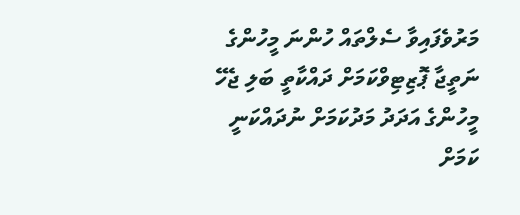މަރުވެފައިވާ ސެލްތައް ހުންނަ މީހުންގެ ނަތީޖާ ޕޮޒިޓިވްކަމަށް ދައްކާތީ ބަލި ޖެހޭ މީހުންގެ އަދަދު މަދުކަމަށް ނުދައްކަނީ ކަމަށް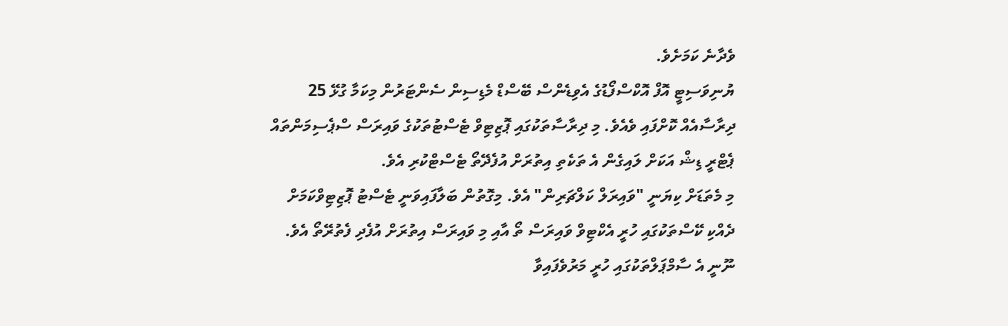ވެދާނެ ކަމަށެވެ.
ޔުނިވަސިޓީ އޮފް އޮކްސްފޯޑުގެ އެވިޑެންސް ބޭސްޑް މެޑިސިން ސެންޓަރުން މިކަމާ ގުޅޭ 25 ދިރާސާއެއް ކޮށްފައި ވެއެވެ. މި ދިރާސާތަކުގައި ޕޮޒިޓިވް ޓެސްޓުތަކުގެ ވައިރަސް ސްޕެސިމަންތައް ޕެޓްރީ ޑިޝް އަކަށް ލައިގެން އެ ތަކެތި އިތުރަށް އުފެދޭތޯ ޓެސްޓްކުރި އެވެ.
މި މެތަޑަށް ކިޔަނީ "ވައިރަލް ކަލްޗަރިން" އެވެ. މިގޮތުން ބަލާފައިވަނީ ޓެސްޓު ޕޮޒިޓިވްކަމަށް ދެއްކި ކޭސްތަކުގައި ހުރީ އެކްޓިވް ވައިރަސް ތޯ އާއި މި ވައިރަސް އިތުރަށް އުފެދި ފެތުރޭތޯ އެވެ. ނޫނީ އެ ސާމްޕަލްތަކުގައި ހުރީ މަރުވެފައިވާ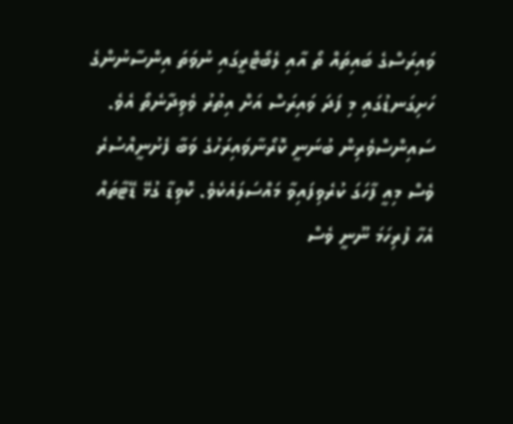ވައިރަސްގެ ބައިތައް ތޯ އާއި ލެބޯޓްރީގައި ނުވަތަ އިންސާނުންގެ ހަށިގަނޑުގައި މި ފަދަ ވައިރަސް އަށް އިތުރު ވެވިދާނެތޯ އެވެ.
ސައިންސްވެރިން ބުނަނީ ކޮރޯނާވައިރަހުގެ ވަބާ ފެށުނީއްސުރެ ވެސް މިއީ ފާހަގަ ކުރެވިފައިވާ މައްސަލައެކެވެ. ކޮވިޑާ ގުޅޭ ޑޭޓާތައް އެހާ ފުރިހަމަ ނޫނީ ވެސް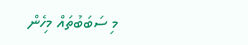މި ސަބަބުތައް މިހެން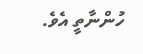ހުންނާތީ އެވެ.